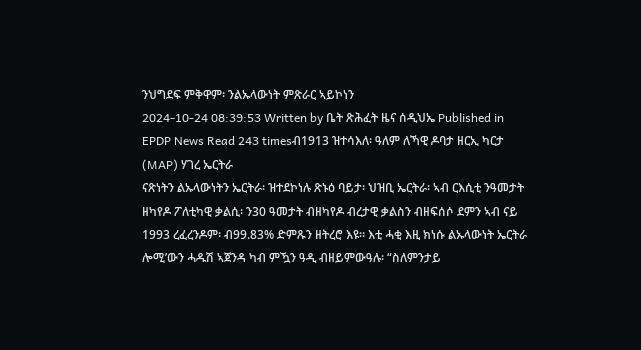ንህግደፍ ምቅዋም፡ ንልኡላውነት ምጽራር ኣይኮነን
2024-10-24 08:39:53 Written by ቤት ጽሕፈት ዜና ሰዲህኤ Published in EPDP News Read 243 timesብ1913 ዝተሳእለ፡ ዓለም ለኻዊ ዶባታ ዘርኢ ካርታ (MAP) ሃገረ ኤርትራ
ናጽነትን ልኡላውነትን ኤርትራ፡ ዝተደኮነሉ ጽኑዕ ባይታ፡ ህዝቢ ኤርትራ፡ ኣብ ርእሲቲ ንዓመታት ዘካየዶ ፖለቲካዊ ቃልሲ፡ ን30 ዓመታት ብዘካየዶ ብረታዊ ቃልስን ብዘፍሰሶ ደምን ኣብ ናይ 1993 ረፈረንዶም፡ ብ99.83% ድምጹን ዘትረሮ እዩ። እቲ ሓቂ እዚ ክነሱ ልኡላውነት ኤርትራ ሎሚ’ውን ሓዱሽ ኣጀንዳ ካብ ምዃን ዓዲ ብዘይምውዓሉ፡ “ስለምንታይ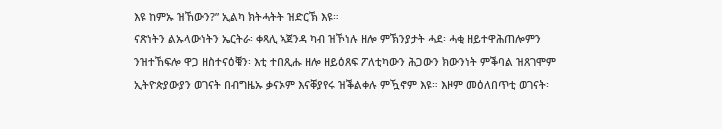እዩ ከምኡ ዝኸውን?” ኢልካ ክትሓትት ዝድርኽ እዩ።
ናጽነትን ልኡላውነትን ኤርትራ፡ ቀጻሊ ኣጀንዳ ካብ ዝኾነሉ ዘሎ ምኽንያታት ሓደ፡ ሓቂ ዘይተዋሕጠሎምን ንዝተኸፍሎ ዋጋ ዘስተናዕቑን፡ እቲ ተበጺሑ ዘሎ ዘይዕጸፍ ፖለቲካውን ሕጋውን ክውንነት ምቕባል ዝጸገሞም ኢትዮጵያውያን ወገናት በብግዜኡ ቃናኦም እናቐያየሩ ዝቕልቀሉ ምዃኖም እዩ። እዞም መዕለበጥቲ ወገናት፡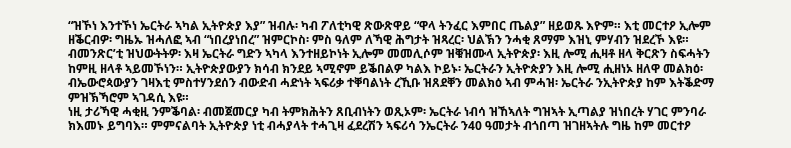“ዝኾነ እንተኾነ ኤርትራ ኣካል ኢትዮጵያ እያ” ዝብሉ፡ ካብ ፖለቲካዊ ጽውጽዋይ “ዋላ ትንፈር እምበር ጤልያ” ዘይወጹ እዮም። እቲ መርተዖ ኢሎም ዘቕርብዎ፡ ግዜኡ ዝሓለፎ ኣብ “ነበረያነበረ” ዝምርኮስ፡ ምስ ዓለም ለኻዊ ሕግታት ዝጻረር፡ ህልኽን ንሓቂ ጸማም እዝኒ ምሃብን ዝደረኾ እዩ።
ብመንጽር’ቲ ዝህውትትዎ፡ እዛ ኤርትራ ግድን ኣካላ እንተዘይኮነት ኢሎም መመሊሶም ዝቑዝሙላ ኢትዮጵያ፡ እዚ ሎሚ ሒዛቶ ዘላ ቅርጽን ስፍሓትን ከምዚ ዘላቶ ኣይመኾነን። ኢትዮጵያውያን ክሳብ ክንደይ ኣሚኖም ይቕበልዎ ካልእ ኮይኑ፡ ኤርትራን ኢትዮጵያን እዚ ሎሚ ሒዘነኦ ዘለዋ መልክዕ፡ ብኤውሮጳውያን ገዛእቲ ምስተሃንደሰን ብውድብ ሓድነት ኣፍሪቃ ተቐባልነት ረኺቡ ዝጸደቐን መልክዕ ኣብ ምሓዝ፡ ኤርትራ ንኢትዮጵያ ከም እትቕድማ ምዝኽኻሮም ኣገዳሲ እዩ።
ነዚ ታሪኻዊ ሓቂዚ ንምቕባል፡ ብመጀመርያ ካብ ትምክሕትን ጸቢብነትን ወጺኦም፡ ኤርትራ ነብሳ ዝኸኣለት ግዝኣት ኢጣልያ ዝነበረት ሃገር ምንባራ ክእመኑ ይግባእ። ምምናልባት ኢትዮጵያ ነቲ ብሓያላት ተሓጊዛ ፈደረሽን ኣፍሪሳ ንኤርትራ ን40 ዓመታት ብጎበጣ ዝገዘኣትሉ ግዜ ከም መርተዖ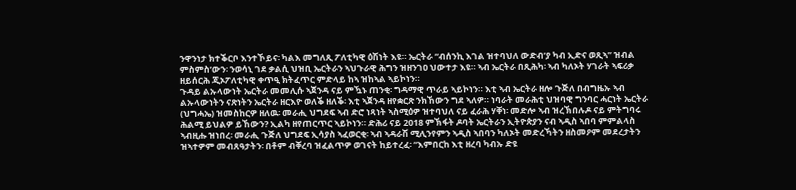ንዋንነታ ክተቕርቦ እንተኾይና፡ ካልእ መግለጺ ፖለቲካዊ ዕሽነት እዩ። ኤርትራ “ብሰንኪ እገል ዝተባህለ ውድብ’ያ ካብ ኢድና ወጺኣ” ዝብል ምስምስ’ውን፡ ንወሳኒ ገደ ቃልሲ ህዝቢ ኤርትራን ኣህጉራዊ ሕግን ዝዘንገዐ ህውተታ እዩ። ኣብ ኤርትራ በጺሕካ፡ ኣብ ካለኦት ሃገራት ኣፍሪቃ ዘይሰርሕ ጂኦፖለቲካዊ ቀጥዒ ክትፈጥር ምድላይ ከኣ ዝከኣል ኣይኮነን።
ጉዳይ ልኡላውነት ኤርትራ መመሊሱ ኣጀንዳ ናይ ምዃኑ ጠንቂ፡ ግዳማዊ ጥራይ ኣይኮነን። እቲ ኣብ ኤርትራ ዘሎ ጉጅለ በብግዜኡ ኣብ ልኡላውነትን ናጽነትን ኤርትራ ዘርእዮ ወለቕ ዘለቕ፡ እቲ ኣጀንዳ ዘየቋርጽ ንክኸውን ግደ ኣለዎ። ነባራት መራሕቲ ህዝባዊ ግንባር ሓርነት ኤርትራ (ህግሓኤ) ዝመስከርዎ ዘለዉ፡ መራሒ ህግደፍ ኣብ ድሮ ነጻነት ኣስሚዕዎ ዝተባህለ ናይ ፈራሕ ሃቐነ፡ መድሎ ኣብ ዝረኽበሉዶ ናይ ምትግባሩ ሕልሚ ይህልዎ ይኸውን? ኢልካ ዘየጠርጥር ኣይኮነን። ድሕሪ ናይ 2018 ምኽፋት ዶባት ኤርትራን ኢትዮጵያን ናብ ኣዲስ ኣበባ ምምልላስ ኣብዚሑ ዝነበረ፡ መራሒ ጉጅለ ህግደፍ ኢሳያስ ኣፈወርቂ፡ ኣብ ኣዳራሽ ሚሊንየምን ኣዲስ ኣበባን ካለኦት መድረኻትን ዘስመዖም መደረታትን ዝኣተዎም መብጸዓታትን፡ በቶም ብቐረባ ዝፈልጥዎ ወገናት ከይተረፈ፡ “እምበርከ እቲ ዘረባ ካብኡ ድዩ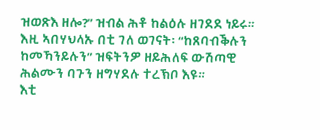ዝወጽእ ዘሎ?” ዝብል ሕቶ ከልዕሉ ዘገደደ ነይሩ። እዚ ኣበሃህላኡ በቲ ገለ ወገናት፡ “ከጸባብቕሉን ከመኻንይሉን” ዝፍትንዎ ዘይሕለፍ ውሽጣዊ ሕልሙን ባጉን ዘግሃደሉ ተረኽቦ እዩ።
እቲ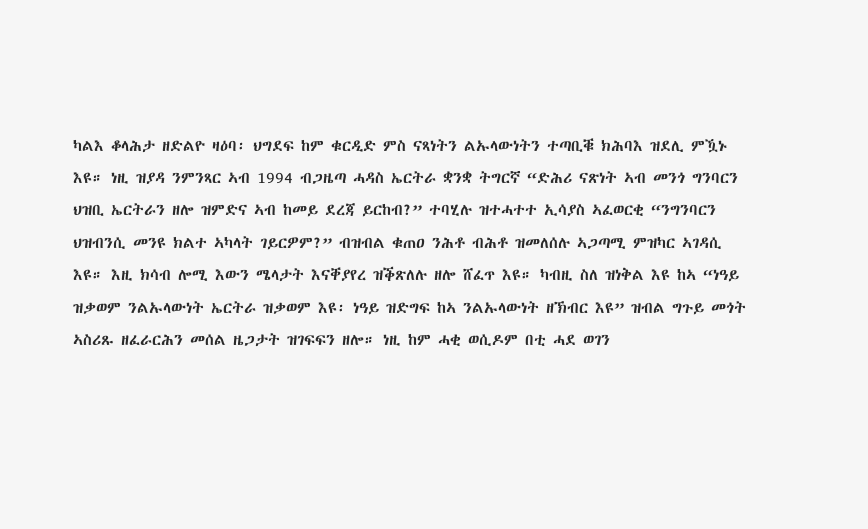ካልእ ቆላሕታ ዘድልዮ ዛዕባ፡ ህግደፍ ከም ቁርዲድ ምስ ናጻነትን ልኡላውነትን ተጣቢቑ ክሕባእ ዝደሊ ምዃኑ እዩ። ነዚ ዝያዳ ንምንጻር ኣብ 1994 ብጋዜጣ ሓዳስ ኤርትራ ቋንቋ ትግርኛ “ድሕሪ ናጽነት ኣብ መንጎ ግንባርን ህዝቢ ኤርትራን ዘሎ ዝምድና ኣብ ከመይ ደረጃ ይርከብ?” ተባሂሉ ዝተሓተተ ኢሳያስ ኣፈወርቂ “ንግንባርን ህዝብንሲ መንዩ ክልተ ኣካላት ገይርዎም?” ብዝብል ቁጠዐ ንሕቶ ብሕቶ ዝመለሰሉ ኣጋጣሚ ምዝካር ኣገዳሲ እዩ። እዚ ክሳብ ሎሚ እውን ሜላታት እናቐያየረ ዝቕጽለሉ ዘሎ ሸፈጥ እዩ። ካብዚ ስለ ዝነቅል እዩ ከኣ “ነዓይ ዝቃወም ንልኡላውነት ኤርትራ ዝቃወም እዩ፡ ነዓይ ዝድግፍ ከኣ ንልኡላውነት ዘኽብር እዩ” ዝብል ግጉይ መጎት ኣስሪጹ ዘፈራርሕን መሰል ዜጋታት ዝገፍፍን ዘሎ። ነዚ ከም ሓቂ ወሲዶም በቲ ሓደ ወገን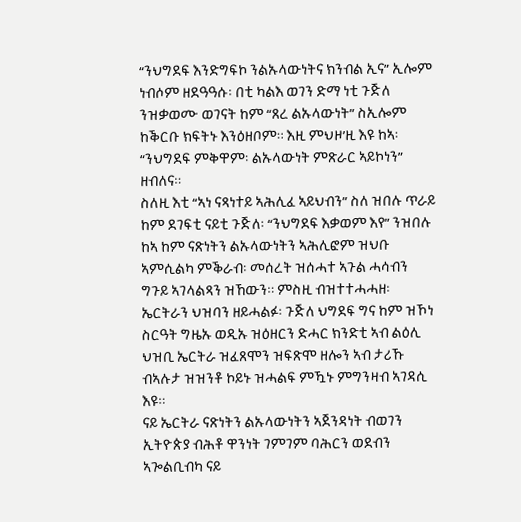“ንህግደፍ እንድግፍኮ ንልኡላውነትና ክንብል ኢና” ኢሎም ነብሶም ዘደዓዓሱ፡ በቲ ካልእ ወገን ድማ ነቲ ጉጅለ ንዝቃወሙ ወገናት ከም “ጸረ ልኡላውነት” ስኢሎም ከቕርቡ ክፍትኑ እንዕዘቦም። እዚ ምህዞ’ዚ እዩ ከኣ፡ “ንህግደፍ ምቅዋም፡ ልኡላውነት ምጽራር ኣይኮነን” ዘብለና።
ስለዚ እቲ “ኣነ ናጻነተይ ኣሕሊፈ ኣይህብን” ስለ ዝበሉ ጥራይ ከም ደገፍቲ ናይቲ ጉጅለ፡ “ንህግደፍ እቃወም እየ” ንዝበሉ ከኣ ከም ናጽነትን ልኡላውነትን ኣሕሊፎም ዝህቡ ኣምሲልካ ምቕራብ፡ መሰረት ዝሰሓተ ኣጉል ሓሳብን ግጉይ ኣገላልጻን ዝኸውን። ምስዚ ብዝተተሓሓዘ፡ ኤርትራን ህዝባን ዘይሓልፉ፡ ጉጅለ ህግደፍ ግና ከም ዝኾነ ስርዓት ግዜኡ ወዲኡ ዝዕዘርን ድሓር ክንድቲ ኣብ ልዕሊ ህዝቢ ኤርትራ ዝፈጸሞን ዝፍጽሞ ዘሎን ኣብ ታሪኹ ብኣሉታ ዝዝንቶ ኮይኑ ዝሓልፍ ምዃኑ ምግንዛብ ኣገዳሲ እዩ።
ናይ ኤርትራ ናጽነትን ልኡላውነትን ኣጀንዳነት ብወገን ኢትዮጵያ ብሕቶ ዋንነት ገምገም ባሕርን ወደብን ኣጐልቢብካ ናይ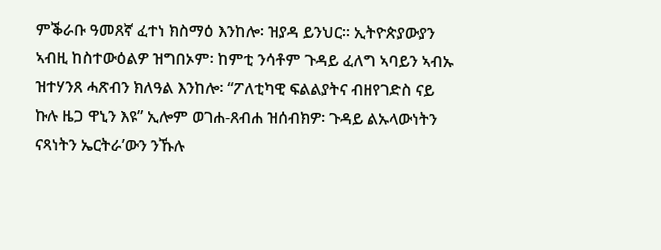ምቕራቡ ዓመጸኛ ፈተነ ክስማዕ እንከሎ፡ ዝያዳ ይንህር። ኢትዮጵያውያን ኣብዚ ከስተውዕልዎ ዝግበኦም፡ ከምቲ ንሳቶም ጉዳይ ፈለግ ኣባይን ኣብኡ ዝተሃንጸ ሓጽብን ክለዓል እንከሎ፡ “ፖለቲካዊ ፍልልያትና ብዘየገድስ ናይ ኩሉ ዜጋ ዋኒን እዩ” ኢሎም ወገሐ-ጸብሐ ዝሰብክዎ፡ ጉዳይ ልኡላውነትን ናጻነትን ኤርትራ’ውን ንኹሉ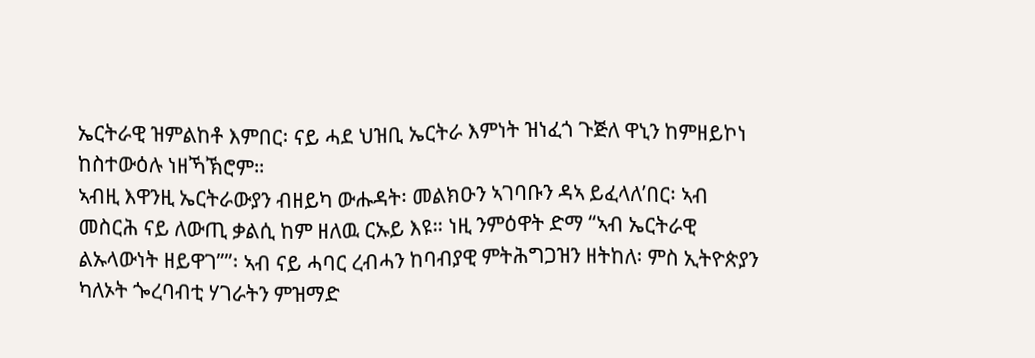ኤርትራዊ ዝምልከቶ እምበር፡ ናይ ሓደ ህዝቢ ኤርትራ እምነት ዝነፈጎ ጉጅለ ዋኒን ከምዘይኮነ ከስተውዕሉ ነዘኻኽሮም።
ኣብዚ እዋንዚ ኤርትራውያን ብዘይካ ውሑዳት፡ መልክዑን ኣገባቡን ዳኣ ይፈላለ’በር፡ ኣብ መስርሕ ናይ ለውጢ ቃልሲ ከም ዘለዉ ርኡይ እዩ። ነዚ ንምዕዋት ድማ “ኣብ ኤርትራዊ ልኡላውነት ዘይዋገ””፡ ኣብ ናይ ሓባር ረብሓን ከባብያዊ ምትሕግጋዝን ዘትከለ፡ ምስ ኢትዮጵያን ካለኦት ጐረባብቲ ሃገራትን ምዝማድ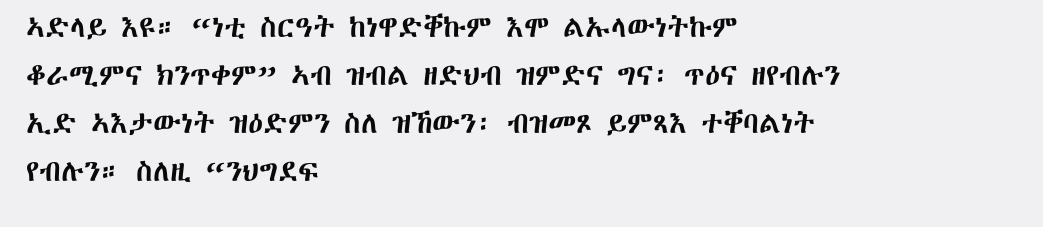ኣድላይ እዩ። “ነቲ ስርዓት ከነዋድቐኩም እሞ ልኡላውነትኩም ቆራሚምና ክንጥቀም” ኣብ ዝብል ዘድህብ ዝምድና ግና፡ ጥዕና ዘየብሉን ኢድ ኣእታውነት ዝዕድምን ስለ ዝኸውን፡ ብዝመጾ ይምጻእ ተቐባልነት የብሉን። ስለዚ “ንህግደፍ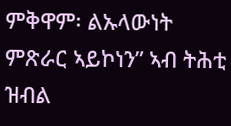ምቅዋም፡ ልኡላውነት ምጽራር ኣይኮነን” ኣብ ትሕቲ ዝብል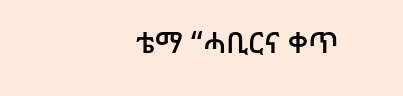ቴማ “ሓቢርና ቀጥ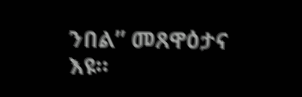ንበል” መጸዋዕታና እዩ።